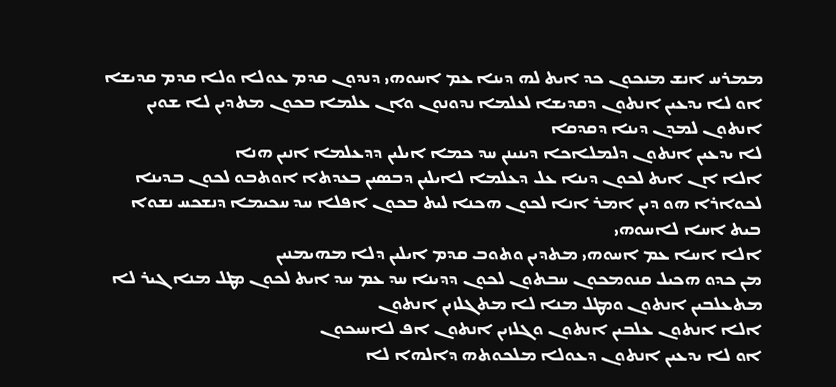ܡܡܪܚ ܐܢܫ ܡܢܟܘܢ ܟܕ ܐܝܬ ܠܗ ܕܝܢܐ ܥܡ ܐܚܘܗܝ ܕܢܕܘܢ ܩܕܡ ܥܘܠܐ ܘܠܐ ܩܕܡ ܩܕܝܫܐ
ܐܘ ܠܐ ܝܕܥܝܢ ܐܢܬܘܢ ܕܩܕܝܫܐ ܠܥܠܡܐ ܢܕܘܢܘܢ ܘܐܢ ܥܠܡܐ ܒܟܘܢ ܡܬܕܝܢ ܠܐ ܫܘܝܢ ܐܢܬܘܢ ܠܡܕܢ ܕܝܢܐ ܕܩܕܩܐ
ܠܐ ܝܕܥܝܢ ܐܢܬܘܢ ܕܠܡܠܐܟܐ ܕܝܢܝܢܢ ܚܕ ܟܡܐ ܐܝܠܝܢ ܕܕܥܠܡܐ ܐܢܝܢ ܗܢܐ
ܐܠܐ ܐܢ ܐܝܬ ܠܟܘܢ ܕܝܢܐ ܥܠ ܕܥܠܡܐ ܠܐܝܠܝܢ ܕܒܤܝܢ ܒܥܕܬܐ ܐܘܬܒܘ ܠܟܘܢ ܒܕܝܢܐ
ܠܟܘܐܪܐ ܗܘ ܕܝܢ ܐܡܪ ܐܢܐ ܠܟܘܢ ܗܟܢܐ ܠܝܬ ܒܟܘܢ ܐܦܠܐ ܚܕ ܚܟܝܡܐ ܕܢܫܟܚ ܢܫܘܐ ܒܝܬ ܐܚܐ ܠܐܚܘܗܝ
ܐܠܐ ܐܚܐ ܥܡ ܐܚܘܗܝ ܡܬܕܝܢ ܘܬܘܒ ܩܕܡ ܐܝܠܝܢ ܕܠܐ ܡܗܝܡܢܝܢ
ܡܢ ܟܕܘ ܗܟܝܠ ܩܢܘܡܟܘܢ ܚܒܬܘܢ ܠܟܘܢ ܕܕܝܢܐ ܚܕ ܥܡ ܚܕ ܐܝܬ ܠܟܘܢ ܡܛܠ ܡܢܐ ܓܝܪ ܠܐ ܡܬܥܠܒܝܢ ܐܢܬܘܢ ܘܡܛܠ ܡܢܐ ܠܐ ܡܬܓܠܙܝܢ ܐܢܬܘܢ
ܐܠܐ ܐܢܬܘܢ ܥܠܒܝܢ ܐܢܬܘܢ ܘܓܠܙܝܢ ܐܢܬܘܢ ܐܦ ܠܐܚܝܟܘܢ
ܐܘ ܠܐ ܝܕܥܝܢ ܐܢܬܘܢ ܕܥܘܠܐ ܡܠܟܘܬܗ ܕܐܠܗܐ ܠܐ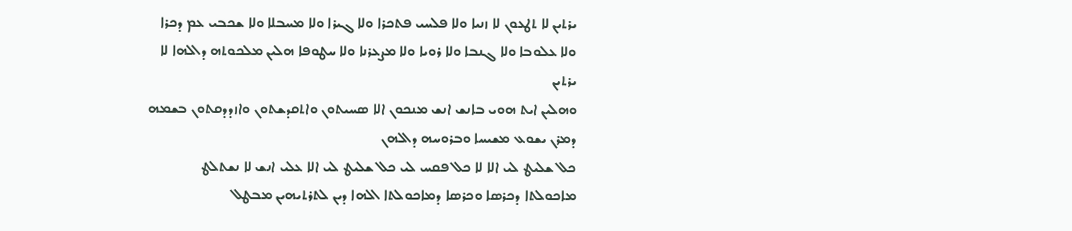ܝܪܬܝܢ ܠܐ ܬܛܥܘܢ ܠܐ ܙܢܝܐ ܘܠܐ ܦܠܚܝ ܦܬܟܪܐ ܘܠܐ ܓܝܪܐ ܘܠܐ ܡܚܒܠܐ ܘܠܐ ܫܟܒܝ ܥܡ ܕܟܪܐ
ܘܠܐ ܥܠܘܒܐ ܘܠܐ ܓܢܒܐ ܘܠܐ ܪܘܝܐ ܘܠܐ ܡܨܥܪܢܐ ܘܠܐ ܚܛܘܦܐ ܗܠܝܢ ܡܠܟܘܬܗ ܕܐܠܗܐ ܠܐ ܝܪܬܝܢ
ܘܗܠܝܢ ܐܝܬ ܗܘܝ ܒܐܢܫ ܐܢܫ ܡܢܟܘܢ ܐܠܐ ܤܚܝܬܘܢ ܘܐܬܩܕܫܬܘܢ ܘܐܙܕܕܩܬܘܢ ܒܫܡܗ ܕܡܪܢ ܝܫܘܥ ܡܫܝܚܐ ܘܒܪܘܚܗ ܕܐܠܗܢ
ܟܠ ܫܠܝܛ ܠܝ ܐܠܐ ܠܐ ܟܠ ܦܩܚ ܠܝ ܟܠ ܫܠܝܛ ܠܝ ܐܠܐ ܥܠܝ ܐܢܫ ܠܐ ܢܫܬܠܛ
ܡܐܟܘܠܬܐ ܕܟܪܤܐ ܘܟܪܤܐ ܕܡܐܟܘܠܬܐ ܐܠܗܐ ܕܝܢ ܠܬܪܬܝܗܝܢ ܡܒܛܠ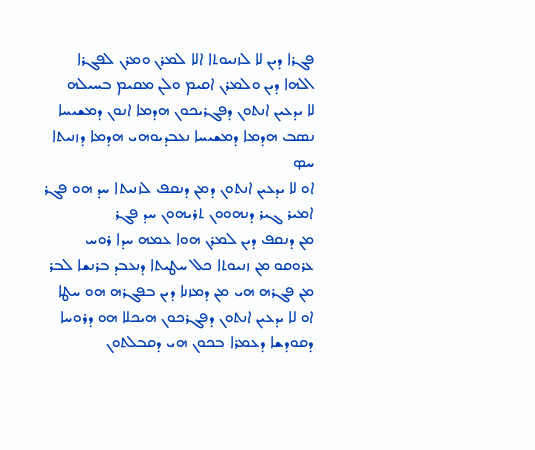ܦܓܪܐ ܕܝܢ ܠܐ ܠܙܢܝܘܬܐ ܐܠܐ ܠܡܪܢ ܘܡܪܢ ܠܦܓܪܐ
ܐܠܗܐ ܕܝܢ ܘܠܡܪܢ ܐܩܝܡ ܘܠܢ ܡܩܝܡ ܒܚܝܠܗ
ܠܐ ܝܕܥܝܢ ܐܢܬܘܢ ܕܦܓܪܝܟܘܢ ܗܕܡܐ ܐܢܘܢ ܕܡܫܝܚܐ ܢܤܒ ܗܕܡܐ ܕܡܫܝܚܐ ܢܥܒܕܝܘܗܝ ܗܕܡܐ ܕܙܢܝܬܐ ܚܤ
ܐܘ ܠܐ ܝܕܥܝܢ ܐܢܬܘܢ ܕܡܢ ܕܢܩܦ ܠܙܢܝܬܐ ܚܕ ܗܘ ܦܓܪ ܐܡܝܪ ܓܝܪ ܕܢܗܘܘܢ ܬܪܝܗܘܢ ܚܕ ܦܓܪ
ܡܢ ܕܢܩܦ ܕܝܢ ܠܡܪܢ ܗܘܐ ܥܡܗ ܚܕܐ ܪܘܚ
ܥܪܘܩܘ ܡܢ ܙܢܝܘܬܐ ܟܠ ܚܛܝܬܐ ܕܢܥܒܕ ܒܪܢܫܐ ܠܒܪ ܡܢ ܦܓܪܗ ܗܝ ܡܢ ܕܡܙܢܐ ܕܝܢ ܒܦܓܪܗ ܗܘ ܚܛܐ
ܐܘ ܠܐ ܝܕܥܝܢ ܐܢܬܘܢ ܕܦܓܪܟܘܢ ܗܝܟܠܐ ܗܘ ܕܪܘܚܐ ܕܩܘܕܫܐ ܕܥܡܪܐ ܒܟܘܢ ܗܝ ܕܩܒܠܬܘܢ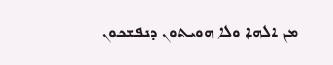ܡܢ ܐܠܗܐ ܘܠܐ ܗܘܝܬܘܢ ܕܢܦܫܟܘܢ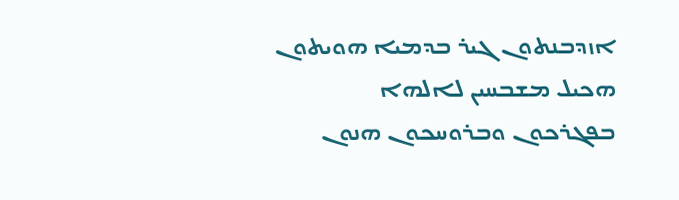ܐܙܕܒܢܬܘܢ ܓܝܪ ܒܕܡܝܐ ܗܘܝܬܘܢ ܗܟܝܠ ܡܫܒܚܝܢ ܠܐܠܗܐ ܒܦܓܪܟܘܢ ܘܒܪܘܚܟܘܢ ܗܢܘܢ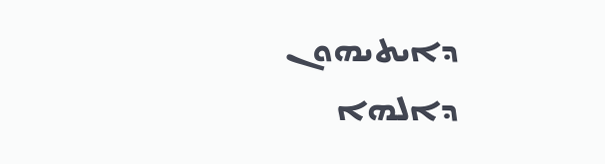ܕܐܝܬܝܗܘܢ ܕܐܠܗܐ